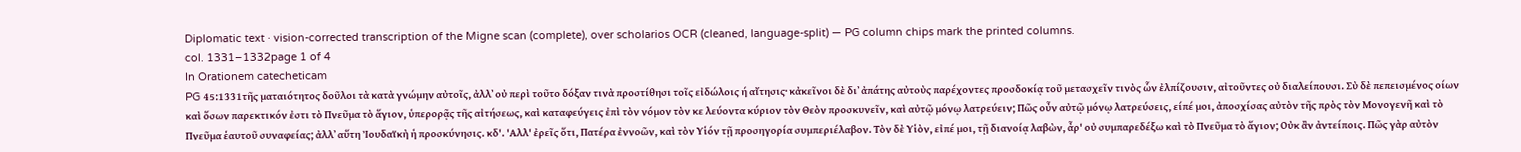Diplomatic text · vision-corrected transcription of the Migne scan (complete), over scholarios OCR (cleaned, language-split) — PG column chips mark the printed columns.
col. 1331–1332page 1 of 4
In Orationem catecheticam
PG 45:1331τῆς ματαιότητος δοῦλοι τὰ κατὰ γνώμην αὐτοῖς, ἀλλ᾽ οὐ περὶ τοῦτο δόξαν τινὰ προστίθησι τοῖς εἰδώλοις ή αἴτησις· κἀκεῖνοι δὲ δι᾿ ἀπάτης αὐτοὺς παρέχοντες προσδοκίᾳ τοῦ μετασχεῖν τινὸς ὧν ἐλπίζουσιν, αἰτοῦντες οὐ διαλείπουσι. Σὺ δὲ πεπεισμένος οίων καὶ ὅσων παρεκτικόν ἐστι τὸ Πνεῦμα τὸ ἅγιον, ὑπερορᾷς τῆς αἰτήσεως, καὶ καταφεύγεις ἐπὶ τὸν νόμον τὸν κε λεύοντα κύριον τὸν Θεὸν προσκυνεῖν, καὶ αὐτῷ μόνῳ λατρεύειν; Πῶς οὖν αὐτῷ μόνῳ λατρεύσεις, είπέ μοι, ἀποσχίσας αὐτὸν τῆς πρὸς τὸν Μονογενῆ καὶ τὸ Πνεῦμα ἑαυτοῦ συναφείας; ἀλλ᾽ αὕτη Ἰουδαϊκὴ ἡ προσκύνησις. κδ'. 'Αλλ' ἐρεῖς ὅτι, Πατέρα ἐννοῶν, καὶ τὸν Υἱόν τῇ προσηγορία συμπεριέλαβον. Τὸν δὲ Υἱὸν, εἰπέ μοι, τῇ διανοίᾳ λαβὼν, ἆρ' οὐ συμπαρεδέξω καὶ τὸ Πνεῦμα τὸ ἅγιον; Οὐκ ἂν ἀντείποις. Πῶς γὰρ αὐτὸν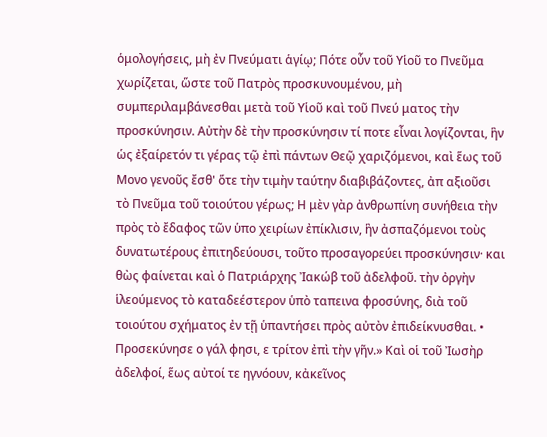ὁμολογήσεις, μὴ ἐν Πνεύματι ἁγίῳ; Πότε οὖν τοῦ Υἱοῦ το Πνεῦμα χωρίζεται, ὥστε τοῦ Πατρὸς προσκυνουμένου, μὴ συμπεριλαμβάνεσθαι μετὰ τοῦ Υἱοῦ καὶ τοῦ Πνεύ ματος τὴν προσκύνησιν. Αὐτὴν δὲ τὴν προσκύνησιν τί ποτε εἶναι λογίζονται, ἣν ὡς ἐξαίρετόν τι γέρας τῷ ἐπὶ πάντων Θεῷ χαριζόμενοι, καὶ ἕως τοῦ Μονο γενοῦς ἔσθ' ὅτε τὴν τιμὴν ταύτην διαβιβάζοντες, ἀπ αξιοῦσι τὸ Πνεῦμα τοῦ τοιούτου γέρως; Η μὲν γὰρ ἀνθρωπίνη συνήθεια τὴν πρὸς τὸ ἔδαφος τῶν ὑπο χειρίων ἐπίκλισιν, ἣν ἀσπαζόμενοι τοὺς δυνατωτέρους ἐπιτηδεύουσι, τοῦτο προσαγορεύει προσκύνησιν· και θὼς φαίνεται καὶ ὁ Πατριάρχης Ἰακώβ τοῦ ἀδελφοῦ. τὴν ὀργὴν ἱλεούμενος τὸ καταδεέστερον ὑπὸ ταπεινα φροσύνης, διὰ τοῦ τοιούτου σχήματος ἐν τῇ ὑπαντήσει πρὸς αὐτὸν ἐπιδείκνυσθαι. • Προσεκύνησε ο γάλ φησι, ε τρίτον ἐπὶ τὴν γῆν.» Καὶ οἱ τοῦ Ἰωσὴρ ἀδελφοί, ἕως αὐτοί τε ηγνόουν, κἀκεῖνος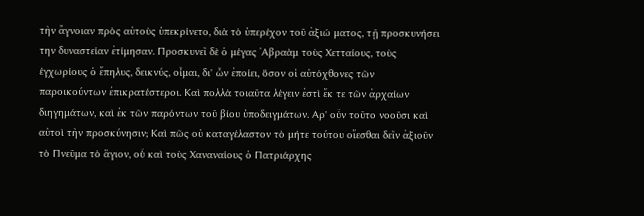τὴν ἄγνοιαν πρὸς αὐτοὺς ὑπεκρίνετο, διὰ τὸ ὑπερέχον τοῦ ἀξιώ ματος, τῇ προσκυνήσει την δυναστείαν ἐτίμησαν. Προσκυνεῖ δὲ ὁ μέγας ᾽Αβραὰμ τοὺς Χετταίους, τοὺς έγχωρίους ὁ ἔπηλυς, δεικνύς, οἶμαι, δι' ὧν ἐποίει, ὅσον οἱ αὐτόχθονες τῶν παροικούντων ἐπικρατέστεροι. Καὶ πολλὰ τοιαῦτα λέγειν ἐστὶ ἔκ τε τῶν ἀρχαίων διηγημάτων, καὶ ἐκ τῶν παρόντων τοῦ βίου ὑποδειγμάτων. Αρ' οὖν τοῦτο νοοῦσι καὶ αὐτοὶ τὴν προσκύνησιν; Καὶ πῶς οὐ καταγέλαστον τὸ μήτε τούτου οἴεσθαι δεῖν ἀξιοῦν τὸ Πνεῦμα τὸ ἅγιον, οὗ καὶ τοὺς Χαναναίους ὁ Πατριάρχης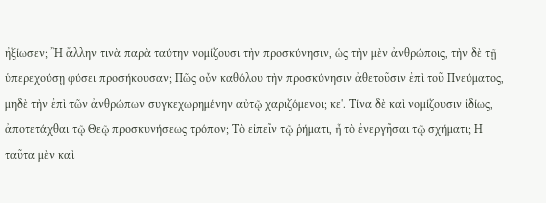ἠξίωσεν; Ἢ ἄλλην τινὰ παρὰ ταύτην νομίζουσι τὴν προσκύνησιν, ὡς τὴν μὲν ἀνθρώποις, τὴν δὲ τῇ ὑπερεχούσῃ φύσει προσήκουσαν; Πῶς οὖν καθόλου τὴν προσκύνησιν ἀθετοῦσιν ἐπὶ τοῦ Πνεύματος, μηδὲ τὴν ἐπὶ τῶν ἀνθρώπων συγκεχωρημένην αὐτῷ χαριζόμενοι; κε'. Τίνα δὲ καὶ νομίζουσιν ἰδίως, ἀποτετάχθαι τῷ Θεῷ προσκυνήσεως τρόπον; Τὸ εἰπεῖν τῷ ῥήματι, ἦ τὸ ἐνεργῆσαι τῷ σχήματι; Η ταῦτα μὲν καὶ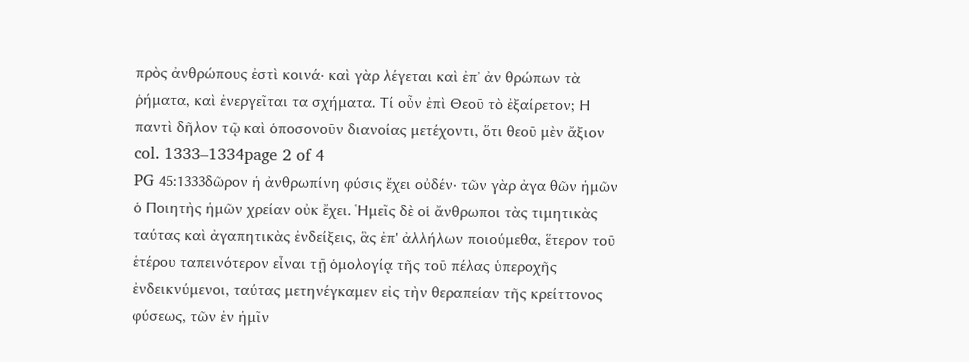πρὸς ἀνθρώπους ἐστὶ κοινά· καὶ γὰρ λέγεται καὶ ἐπ᾿ ἀν θρώπων τὰ ῥήματα, καὶ ἐνεργεῖται τα σχήματα. Τί οὖν ἐπὶ Θεοῦ τὸ ἐξαίρετον; Η παντὶ δῆλον τῷ καὶ ὁποσονοῦν διανοίας μετέχοντι, ὅτι θεοῦ μὲν ἄξιον
col. 1333–1334page 2 of 4
PG 45:1333δῶρον ἡ ἀνθρωπίνη φύσις ἔχει οὐδέν· τῶν γὰρ ἀγα θῶν ἡμῶν ὁ Ποιητὴς ἡμῶν χρείαν οὐκ ἔχει. Ἡμεῖς δὲ οἱ ἄνθρωποι τὰς τιμητικὰς ταύτας καὶ ἀγαπητικὰς ἐνδείξεις, ἃς ἐπ' ἀλλήλων ποιούμεθα, ἕτερον τοῦ ἑτέρου ταπεινότερον εἶναι τῇ ὁμολογίᾳ τῆς τοῦ πέλας ὑπεροχῆς ἐνδεικνύμενοι, ταύτας μετηνέγκαμεν εἰς τὴν θεραπείαν τῆς κρείττονος φύσεως, τῶν ἐν ἡμῖν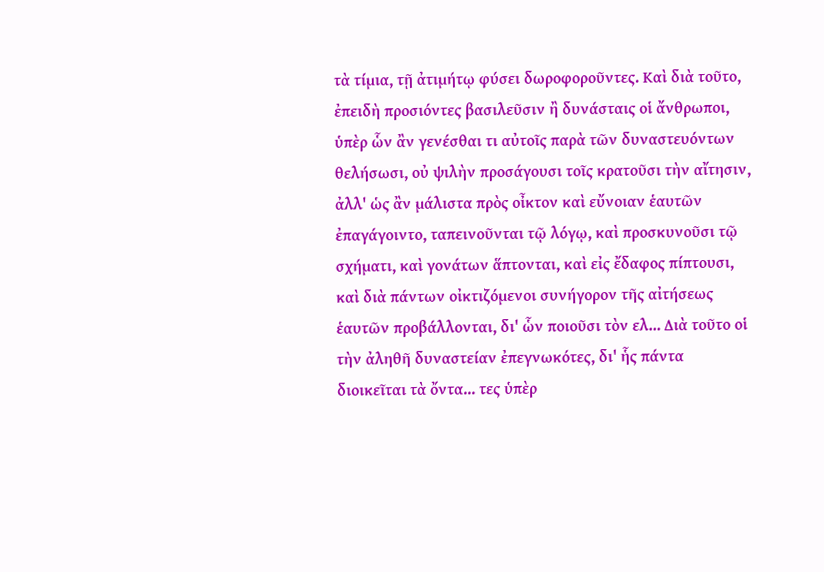τὰ τίμια, τῇ ἀτιμήτῳ φύσει δωροφοροῦντες. Καὶ διὰ τοῦτο, ἐπειδὴ προσιόντες βασιλεῦσιν ἢ δυνάσταις οἱ ἄνθρωποι, ὑπὲρ ὧν ἂν γενέσθαι τι αὐτοῖς παρὰ τῶν δυναστευόντων θελήσωσι, οὐ ψιλὴν προσάγουσι τοῖς κρατοῦσι τὴν αἴτησιν, ἀλλ' ὡς ἂν μάλιστα πρὸς οἶκτον καὶ εὔνοιαν ἑαυτῶν ἐπαγάγοιντο, ταπεινοῦνται τῷ λόγῳ, καὶ προσκυνοῦσι τῷ σχήματι, καὶ γονάτων ἅπτονται, καὶ εἰς ἔδαφος πίπτουσι, καὶ διὰ πάντων οἰκτιζόμενοι συνήγορον τῆς αἰτήσεως ἑαυτῶν προβάλλονται, δι' ὧν ποιοῦσι τὸν ελ... Διὰ τοῦτο οἱ τὴν ἀληθῆ δυναστείαν ἐπεγνωκότες, δι' ἧς πάντα διοικεῖται τὰ ὄντα... τες ὑπὲρ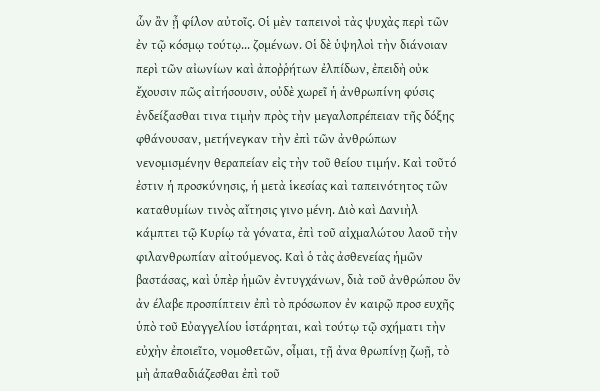ὧν ἂν ᾖ φίλον αὐτοῖς. Οἱ μὲν ταπεινοὶ τὰς ψυχὰς περὶ τῶν ἐν τῷ κόσμῳ τούτῳ... ζομένων. Οἱ δὲ ὑψηλοὶ τὴν διάνοιαν περὶ τῶν αἰωνίων καὶ ἀποῤῥήτων ἐλπίδων, ἐπειδὴ οὐκ ἔχουσιν πῶς αἰτήσουσιν, οὐδὲ χωρεῖ ἡ ἀνθρωπίνη φύσις ἐνδείξασθαι τινα τιμὴν πρὸς τὴν μεγαλοπρέπειαν τῆς δόξης φθάνουσαν, μετήνεγκαν τὴν ἐπὶ τῶν ἀνθρώπων νενομισμένην θεραπείαν εἰς τὴν τοῦ θείου τιμήν. Καὶ τοῦτό ἐστιν ἡ προσκύνησις, ἡ μετὰ ἱκεσίας καὶ ταπεινότητος τῶν καταθυμίων τινὸς αἴτησις γινο μένη. Διὸ καὶ Δανιὴλ κάμπτει τῷ Κυρίῳ τὰ γόνατα, ἐπὶ τοῦ αἰχμαλώτου λαοῦ τὴν φιλανθρωπίαν αἰτούμενος. Καὶ ὁ τὰς ἀσθενείας ἡμῶν βαστάσας, καὶ ὑπὲρ ἡμῶν ἐντυγχάνων, διὰ τοῦ ἀνθρώπου ὃν ἀν έλαβε προσπίπτειν ἐπὶ τὸ πρόσωπον ἐν καιρῷ προσ ευχῆς ὑπὸ τοῦ Εὐαγγελίου ἱστάρηται, καὶ τούτῳ τῷ σχήματι τὴν εὐχὴν ἐποιεῖτο, νομοθετῶν, οἶμαι, τῇ ἀνα θρωπίνῃ ζωῇ, τὸ μὴ ἀπαθαδιάζεσθαι ἐπὶ τοῦ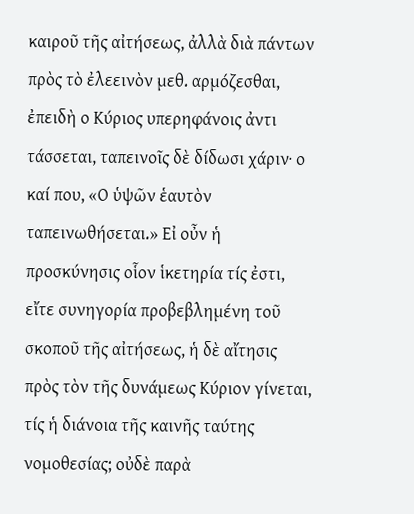καιροῦ τῆς αἰτήσεως, ἀλλὰ διὰ πάντων πρὸς τὸ ἐλεεινὸν μεθ. αρμόζεσθαι, ἐπειδὴ ο Κύριος υπερηφάνοις ἀντι τάσσεται, ταπεινοῖς δὲ δίδωσι χάριν· ο καί που, «Ο ὑψῶν ἑαυτὸν ταπεινωθήσεται.» Εἰ οὖν ἡ προσκύνησις οἷον ἱκετηρία τίς ἐστι, εἴτε συνηγορία προβεβλημένη τοῦ σκοποῦ τῆς αἰτήσεως, ἡ δὲ αἴτησις πρὸς τὸν τῆς δυνάμεως Κύριον γίνεται, τίς ἡ διάνοια τῆς καινῆς ταύτης νομοθεσίας; οὐδὲ παρὰ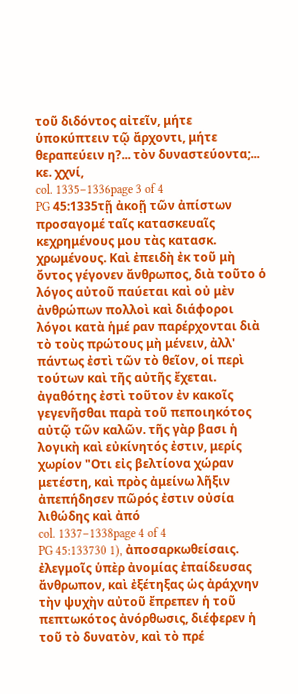τοῦ διδόντος αἰτεῖν, μήτε ὑποκύπτειν τῷ ἄρχοντι, μήτε θεραπεύειν η?... τὸν δυναστεύοντα;... κε. χχνί,
col. 1335–1336page 3 of 4
PG 45:1335τῇ ἀκοῇ τῶν ἀπίστων προσαγομέ ταῖς κατασκευαῖς κεχρημένους μου τὰς κατασκ. χρωμένους. Καὶ ἐπειδὴ ἐκ τοῦ μὴ ὄντος γέγονεν ἄνθρωπος, διὰ τοῦτο ὁ λόγος αὐτοῦ παύεται καὶ οὐ μὲν ἀνθρώπων πολλοὶ καὶ διάφοροι λόγοι κατὰ ἡμέ ραν παρέρχονται διὰ τὸ τοὺς πρώτους μὴ μένειν, ἀλλ' πάντως ἐστὶ τῶν τὸ θεῖον, οἱ περὶ τούτων καὶ τῆς αὐτῆς ἔχεται. ἀγαθότης ἐστὶ τοῦτον ἐν κακοῖς γεγενῆσθαι παρὰ τοῦ πεποιηκότος αὐτῷ τῶν καλῶν. τῆς γὰρ βασι ἡ λογικὴ καὶ εὐκίνητός ἐστιν, μερίς χωρίον "Οτι εἰς βελτίονα χώραν μετέστη, καὶ πρὸς ἀμείνω λῆξιν ἀπεπήδησεν πῶρός ἐστιν οὐσία λιθώδης καὶ ἀπό
col. 1337–1338page 4 of 4
PG 45:133730 1), ἀποσαρκωθείσαις. ἐλεγμοῖς ὑπὲρ ἀνομίας ἐπαίδευσας ἄνθρωπον, καὶ ἐξέτηξας ὡς ἀράχνην τὴν ψυχὴν αὐτοῦ ἔπρεπεν ἡ τοῦ πεπτωκότος ἀνόρθωσις, διέφερεν ἡ τοῦ τὸ δυνατὸν, καὶ τὸ πρέ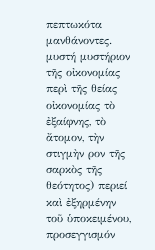πεπτωκότα μανθάνοντες. μυστή μυστήριον τῆς οἰκονομίας περὶ τῆς θείας οἰκονομίας τὸ ἐξαίφνης, τὸ ἄτομον, τὴν στιγμὴν ρον τῆς σαρκὸς τῆς θεότητος) περιεί καὶ ἐξηρμένην τοῦ ὑποκειμένου, προσεγγισμόν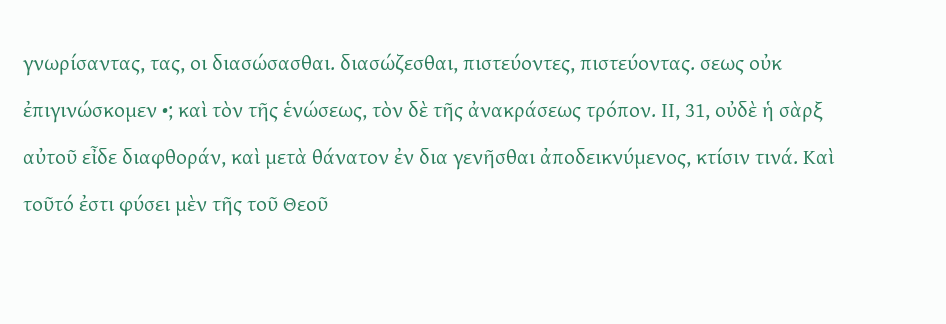γνωρίσαντας, τας, οι διασώσασθαι. διασώζεσθαι, πιστεύοντες, πιστεύοντας. σεως οὐκ ἐπιγινώσκομεν •; καὶ τὸν τῆς ἑνώσεως, τὸν δὲ τῆς ἀνακράσεως τρόπον. ΙΙ, 31, οὐδὲ ἡ σὰρξ αὐτοῦ εἶδε διαφθοράν, καὶ μετὰ θάνατον ἐν δια γενῆσθαι ἀποδεικνύμενος, κτίσιν τινά. Καὶ τοῦτό ἐστι φύσει μὲν τῆς τοῦ Θεοῦ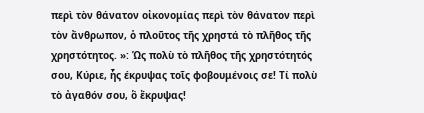περὶ τὸν θάνατον οἰκονομίας περὶ τὸν θάνατον περὶ τὸν ἄνθρωπον, ὁ πλοῦτος τῆς χρηστά τὸ πλῆθος τῆς χρηστότητος. »: Ὡς πολὺ τὸ πλῆθος τῆς χρηστότητός σου, Κύριε, ἧς έκρυψας τοῖς φοβουμένοις σε! Τί πολὺ τὸ ἀγαθόν σου, ὃ ἔκρυψας!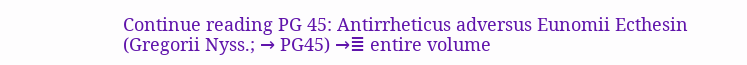Continue reading PG 45: Antirrheticus adversus Eunomii Ecthesin (Gregorii Nyss.; → PG45) →≣ entire volume